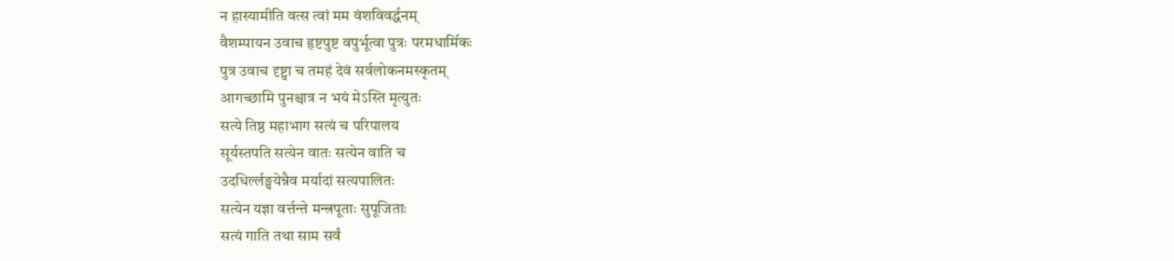न हास्यामीति वत्स त्वां मम वंशविवर्द्धनम्
वैशम्पायन उवाच हृष्टपुष्ट वपुर्भूत्वा पुत्रः परमधार्मिकः
पुत्र उवाच दृष्ट्वा च तमहं देवं सर्वलोकनमस्कृतम्
आगच्छामि पुनश्चात्र न भयं मेऽस्ति मृत्युतः
सत्ये तिष्ठ महाभाग सत्यं च परिपालय
सूर्यस्तपति सत्येन वातः सत्येन वाति च
उदधिर्ल्लङ्घयेन्नैव मर्यादां सत्यपालितः
सत्येन यज्ञा वर्त्तन्ते मन्त्रपूताः सुपूजिताः
सत्यं गाति तथा साम सर्वं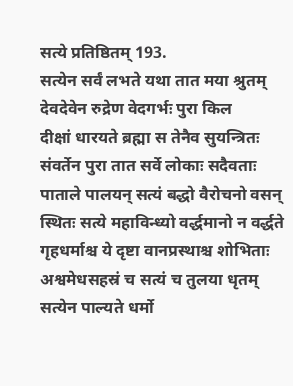सत्ये प्रतिष्ठितम् 193.
सत्येन सर्वं लभते यथा तात मया श्रुतम्
देवदेवेन रुद्रेण वेदगर्भः पुरा किल
दीक्षां धारयते ब्रह्मा स तेनैव सुयन्त्रितः
संवर्तेन पुरा तात सर्वे लोकाः सदैवताः
पाताले पालयन् सत्यं बद्धो वैरोचनो वसन्
स्थितः सत्ये महाविन्ध्यो वर्द्धमानो न वर्द्धते
गृहधर्माश्च ये दृष्टा वानप्रस्थाश्च शोभिताः
अश्वमेधसहस्रं च सत्यं च तुलया धृतम्
सत्येन पाल्यते धर्मो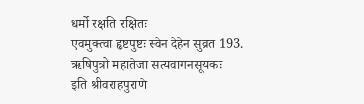धर्मो रक्षति रक्षितः
एवमुक्त्वा हृष्टपुष्टः स्वेन देहेन सुव्रत 193.
ऋषिपुत्रो महातेजा सत्यवागनसूयकः
इति श्रीवराहपुराणे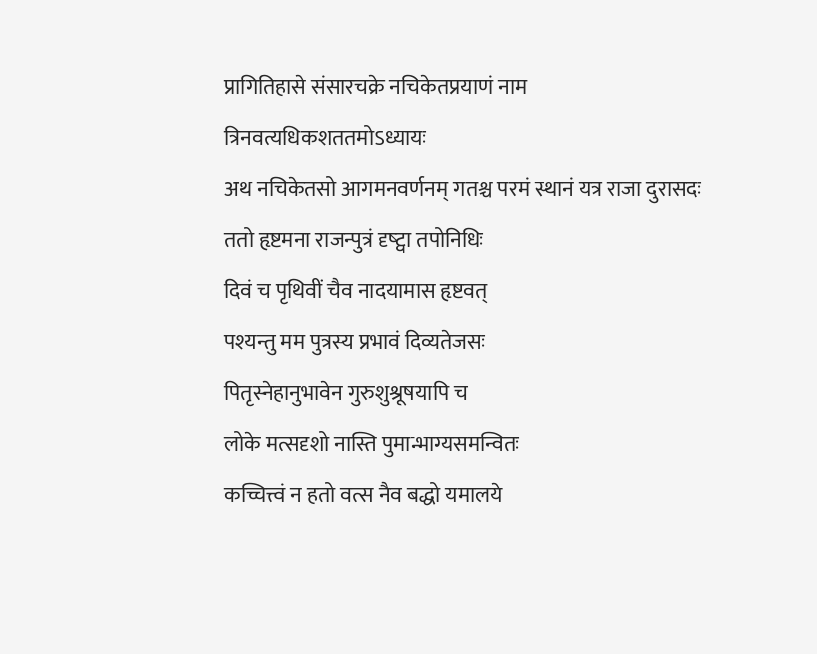प्रागितिहासे संसारचक्रे नचिकेतप्रयाणं नाम त्रिनवत्यधिकशततमोऽध्यायः
अथ नचिकेतसो आगमनवर्णनम् गतश्च परमं स्थानं यत्र राजा दुरासदः
ततो हृष्टमना राजन्पुत्रं दृष्ट्वा तपोनिधिः
दिवं च पृथिवीं चैव नादयामास हृष्टवत्
पश्यन्तु मम पुत्रस्य प्रभावं दिव्यतेजसः
पितृस्नेहानुभावेन गुरुशुश्रूषयापि च
लोके मत्सदृशो नास्ति पुमान्भाग्यसमन्वितः
कच्चित्त्वं न हतो वत्स नैव बद्धो यमालये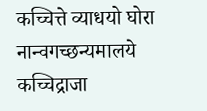कच्चित्ते व्याधयो घोरा नान्वगच्छन्यमालये
कच्चिद्राजा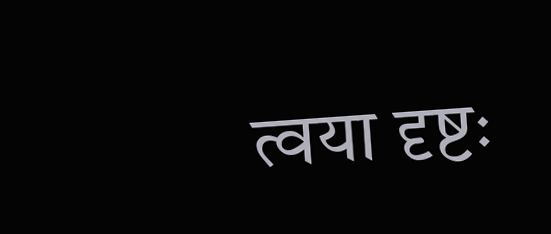त्वया दृष्टः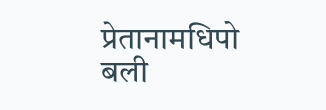प्रेतानामधिपो बली